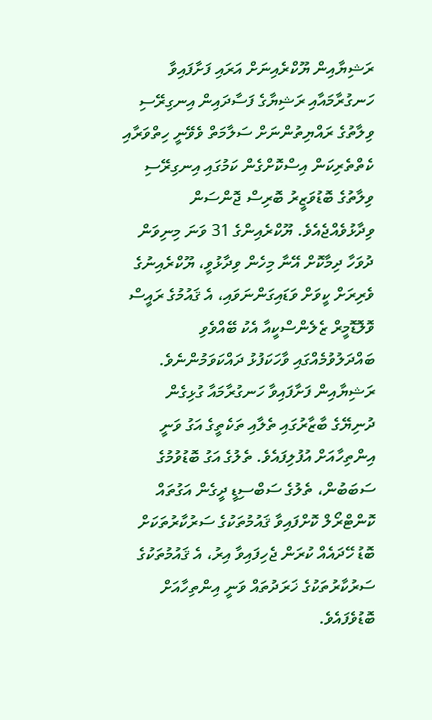ރަޝިޔާއިން ޔޫކްރެއިނަށް އަރައި ފަށާފައިވާ ހަނގުރާމައާއި ރަޝިޔާގެ ފަސާދައިން އިނގިރޭސި ވިލާތުގެ ރައްޔިތުންނަށް ސަލާމަތް ވެވޭނީ ހިތްވަރާއި ކެތްތެރިކަން އިސްކޮށްގެން ކަމުގައި އިނގިރޭސި ވިލާތުގެ ބޮޑުވަޒީރު ބޮރިސް ޖޮންސަން ވިދާޅުވެއްޖެއެވެ. ޔޫކްރެއިންގެ 31 ވަނަ މިނިވަން ދުވަހާ ދިމާކޮށް އޭނާ މިހެން ވިދާޅުވީ، ޔޫކްރެއިނުގެ ވެރިރަށް ކީވަށް ވަޑައިގަންނަވައި، އެ ޤައުމުގެ ރައީސް ވޮލޮޑޮމީރް ޒެލެންސްކީއާ އެކު ބޭއްވެވި ބައްދަލުވުމެއްގައި ވާހަކަފުޅު ދައްކަވަމުންނެވެ.
ރަޝިޔާއިން ފަށާފައިވާ ހަނގުރާމައާ ގުޅިގެން ދުނިޔޭގެ ބާޒާރުގައި ތެލާއި ތަކެތީގެ އަގު ވަނީ އިންތިހާއަށް އުފުލިފައެވެ. ތެލުގެ އަގު ބޮޑުވުމުގެ ސަބަބުން، ތެލުގެ ސަބްސިޑީ ދީގެން އަގުތައް ކޮންޓްރޯލް ކޮށްފައިވާ ޤައުމުތަކުގެ ސަރުކާރުތަކަށް ބޮޑު ހޭދައެއް ކުރަން ޖެހިފައިވާ އިރު، އެ ޤައުމުތަކުގެ ސަރުކާރުތަކުގެ ޚަރަދުތައް ވަނީ އިންތިހާއަށް ބޮޑުވެފައެވެ.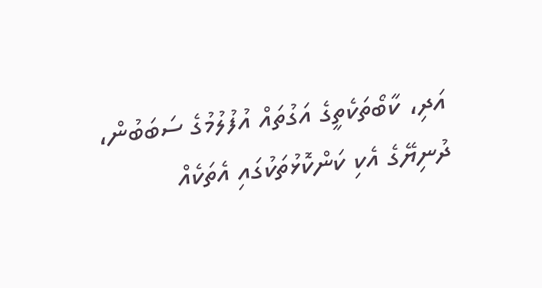އަދި، ކާބޯތަކެތީގެ އަގުތައް އުފުލުމުގެ ސަބަބުން، ދުނިޔޭގެ އެކި ކަންކޮޅުތަކުގައި އެތަކެއް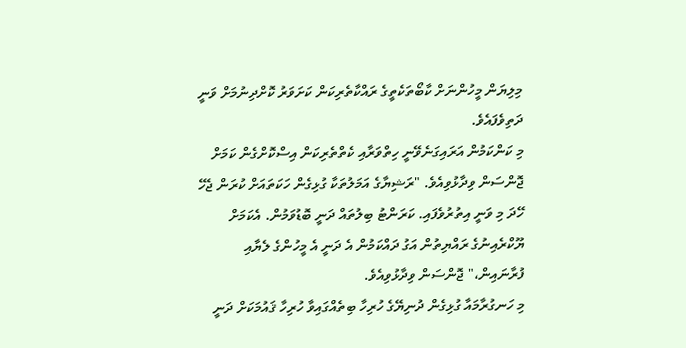މިލިޔަން މީހުންނަށް ކާބޯތަކެތީގެ ރައްކާތެރިކަން ކަށަވަރު ކޮށްދިނުމަށް ވަނީ ދަތިވެފައެވެ.
މި ކަންކަމުން އަރައިގަނެވޭނީ ހިތްވަރާއި ކެތްތެރިކަން އިސްކޮށްގެން ކަމަށް ޖޮންސަން ވިދާޅުވިއެވެ. "ރަޝިޔާގެ އަމަލުތަކާ ގުޅިގެން ހަކަތައަށް ކުރަން ޖެހޭ ހޭދަ މި ވަނީ އިތުރުވެފައި. ކަރަންޓު ބިލުތައް ދަނީ ބޮޑުވަމުން. އެކަމަށް ޔޫކްރެއިނުގެ ރައްޔިތުން އަގު ދައްކަމުން އެ ދަނީ އެ މީހުންގެ ލެޔާއި ފުރާނައިން،" ޖޮންސަން ވިދާޅުވިއެވެ.
މި ހަނގުރާމައާ ގުޅިގެން ދުނިޔޭގެ ހުރިހާ ބިތެއްގައިވާ ހުރިހާ ޤައުމަކަށް ދަނީ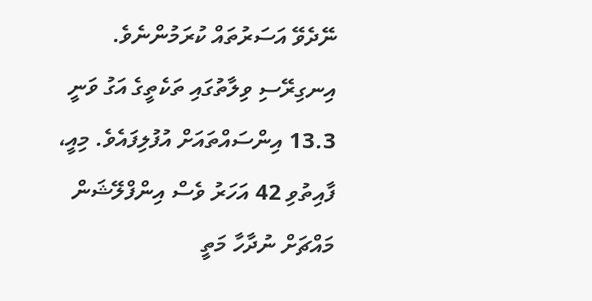ނޭދެވޭ އަސަރުތައް ކުރަމުންނެވެ. އިނގިރޭސި ވިލާތުގައި ތަކެތީގެ އަގު ވަނީ 13.3 އިންސައްތައަށް އުފުލިފައެވެ. މިއީ، ފާއިތުވި 42 އަހަރު ވެސް އިންފްލޭޝަން މައްޗަށް ނުދާހާ މަތީ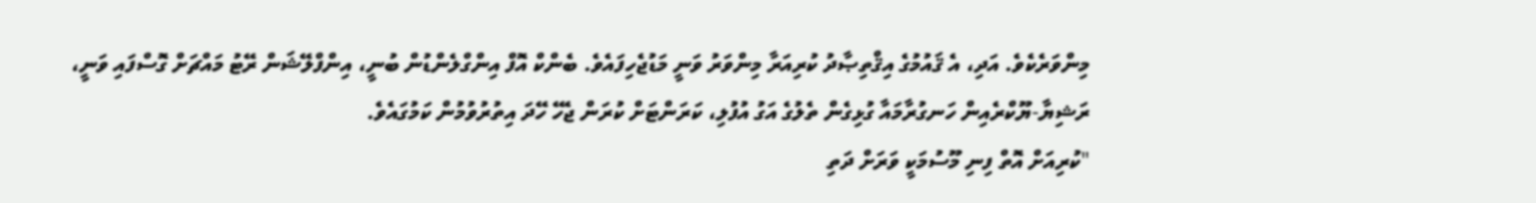މިންވަރެކެވެ. އަދި، އެ ޤައުމުގެ އިޤްތިޞާދު ކުރިއަރާ މިންވަރު ވަނީ މަޑުޖެހިފައެވެ. ބެންކް އޮފް އިންގްލެންޑުން ބުނީ، އިންފްލޭޝަން ރޭޓު މައްޗަށް ގޮސްފައި ވަނީ، ރަޝިޔާ-ޔޫކްރެއިން ހަނގުރާމައާ ގުޅިގެން ތެލުގެ އަގު އުފުލި، ކަރަންޓަށް ކުރަން ޖެހޭ ހޭދަ އިތުރުވުމުން ކަމުގައެވެ.
"ކުރިއަށް އޮތް ފިނި މޫސުމަކީ ވަރަށް ދަތި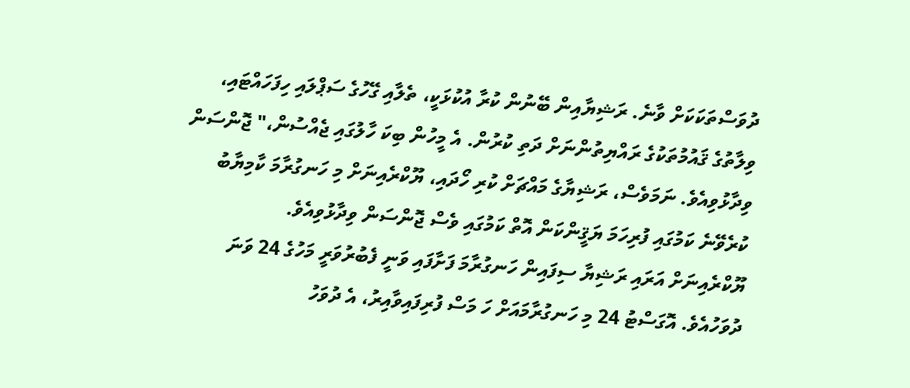ދުވަސްތަކަކަށް ވާނެ. ރަޝިޔާއިން ބޭނުން ކުރާ އުކުޅަކީ، ތެލާއި ގޭހުގެ ސަޕްލައި ހިފަހައްޓައި، ވިލާތުގެ ޤައުމުތަކުގެ ރައްޔިތުންނަށް ދަތި ކުރުން. އެ މީހުން ބިކަ ހާލުގައި ޖެއްސުން،" ޖޮންސަން ވިދާޅުވިއެވެ. ނަމަވެސް، ރަޝިޔާގެ މައްޗަށް ކުރި ހޯދައި، ޔޫކްރެއިނަށް މި ހަނގުރާމަ ކާމިޔާބު ކުރެވޭނެ ކަމުގައި ފުރިހަމަ ޔަޤީންކަން އޮތް ކަމުގައި ވެސް ޖޮންސަން ވިދާޅުވިއެވެ.
ޔޫކްރެއިނަށް އަރައި ރަޝިޔާ ސިފައިން ހަނގުރާމަ ފަށާފައި ވަނީ ފެބުރުވަރީ މަހުގެ 24 ވަނަ ދުވަހުއެވެ. އޮގަސްޓު 24 މި ހަނގުރާމައަށް ހަ މަސް ފުރިފައިވާއިރު، އެ ދުވަހު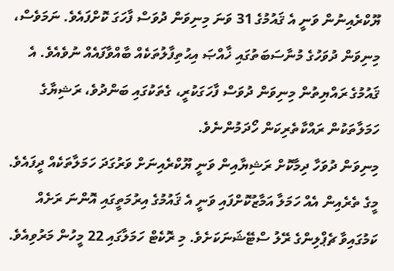ޔޫކްރެއިނުން ވަނީ އެ ޤައުމުގެ 31 ވަނަ މިނިވަން ދުވަސް ފާހަގަ ކޮށްފައެވެ. ނަމަވެސް، މިނިވަން ދުވަހުގެ މުނާސަބަތުގައި ޚާއްޞަ އިޙުތިފާލުތަކެއް ބާއްވާފައެއް ނުވެއެވެ. އެ ޤައުމުގެ ރައްޔިތުން މިނިވަން ދުވަސް ފާހަގަކުރީ، ގެތަކުގައި ބަންދުވެ، ރަޝިޔާގެ ހަމަލާތަކުން ރައްކާތެރިކަން ހޯދަމުންނެވެ.
މިނިވަން ދުވަހާ ދިމާކޮށް ރަޝިޔާއިން ވަނީ ޔޫކްރެއިނަށް ވަރުގަދަ ހަމަލާތަކެއް ދީފައެވެ. މީގެ ތެރެއިން އެއް ހަމަލާ އަމާޒުކޮށްފައި ވަނީ އެ ޤައުމުގެ އިރުމަތީގައި އޮންނަ ރަށެއް ކަމުގައިވާ ޗެޕްލިންގެ ރޭލު ސްޓޭޝަނަކަށެވެ. މި ރޮކެޓް ހަމަލާގައި 22 މީހުން މަރުވިއެވެ.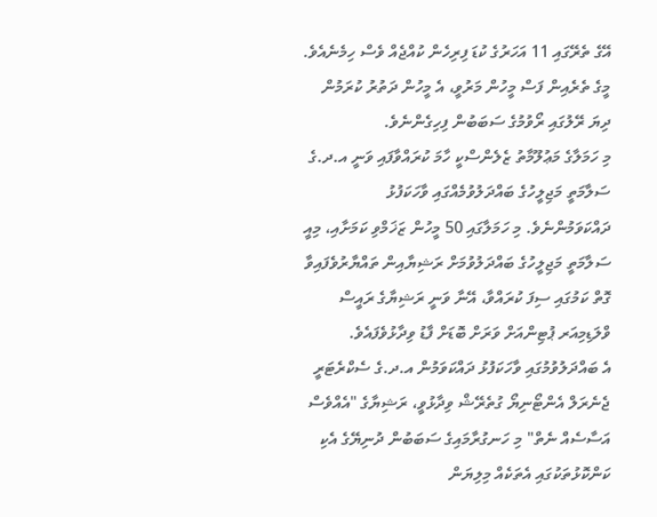އޭގެ ތެރޭގައި 11 އަހަރުގެ ކުޑަ ފިރިހެން ކުއްޖެއް ވެސް ހިމެނެއެވެ. މީގެ ތެރެއިން ފަސް މީހުން މަރުވީ، އެ މީހުން ދަތުރު ކުރަމުން ދިޔަ ރޭލުގައި ރޯވުމުގެ ސަބަބުން ފިހިގެންނެވެ.
މި ހަމަލާގެ މަޢުލޫމާތު ޒެލެންސްކީ ހާމަ ކުރައްވާފައި ވަނީ އ.ދ.ގެ ސަލާމަތީ މަޖިލީހުގެ ބައްދަލުވުމެއްގައި ވާހަކަފުޅު ދައްކަވަމުންނެވެ. މި ހަމަލާގައި 50 މީހުން ޒަޚަމްވި ކަމަށާއި، މިއީ ސަލާމަތީ މަޖިލީހުގެ ބައްދަލުވުމަށް ރަޝިޔާއިން ތައްޔާރުވެފައިވާ ގޮތް ކަމުގައި ސިފަ ކުރައްވާ، އޭނާ ވަނީ ރަޝިޔާގެ ރައީސް ވްލަޑިމިއަރ ޕުޓިންއަށް ވަރަށް ބޮޑަށް ފާޑު ވިދާޅުވެފައެވެ.
އެ ބައްދަލުވުމުގައި ވާހަކަފުޅު ދައްކަވަމުން އ.ދ.ގެ ސެކްރެޓަރީ ޖެނެރަލް އެންޓޯނިޔޯ ގުތެރޭޝް ވިދާޅުވީ، ރަޝިޔާގެ "އެއްވެސް އަސާސެއް ނެތް" މި ހަނގުރާމައިގެ ސަބަބުން ދުނިޔޭގެ އެކި ކަންކޮޅުތަކުގައި އެތަކެއް މިލިޔަން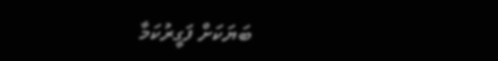ބަޔަކަށް ފަގީރުކަމާ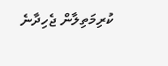ކުރިމަތިލާން ޖެހިދާނެ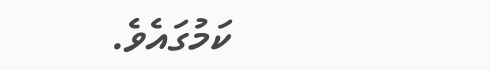ކަމުގައެވެ.